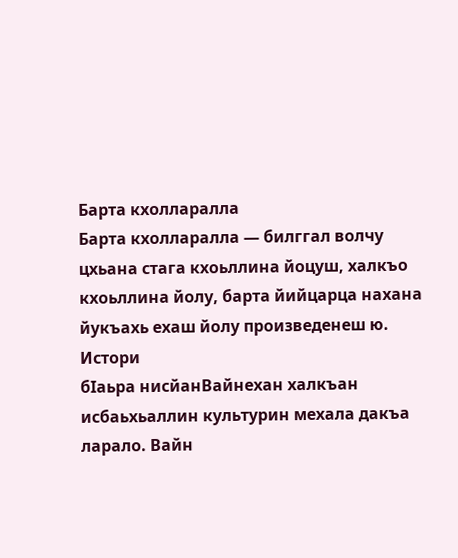Барта кхолларалла
Барта кхолларалла — билггал волчу цхьана стага кхоьллина йоцуш, халкъо кхоьллина йолу, барта йийцарца нахана йукъахь ехаш йолу произведенеш ю.
Истори
бӀаьра нисйанВайнехан халкъан исбаьхьаллин культурин мехала дакъа ларало. Вайн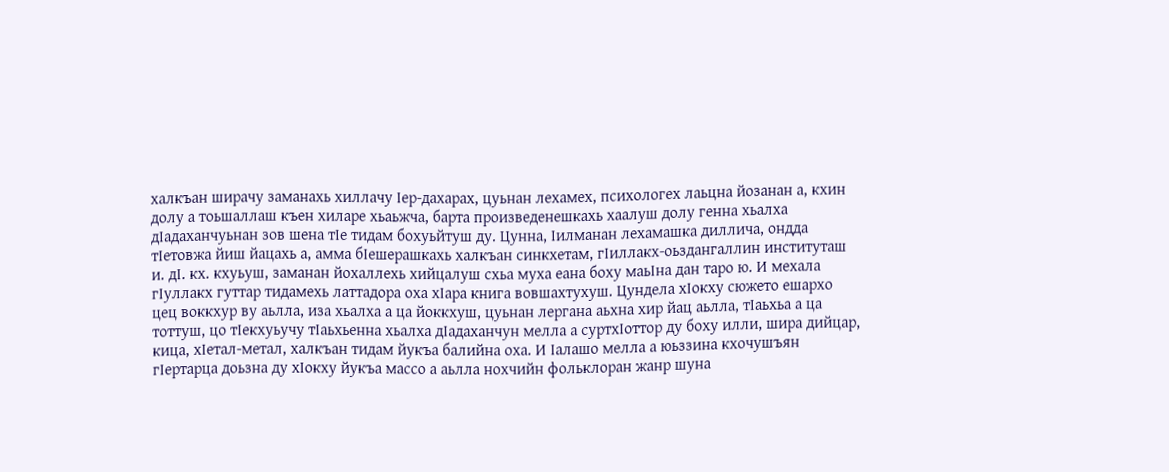халкъан ширачу заманахь хиллачу Ӏер-дахарах, цуьнан лехамех, психологех лаьцна йозанан а, кхин долу а тоьшаллаш къен хиларе хьаьжча, барта произведенешкахь хаалуш долу генна хьалха дӀадаханчуьнан зов шена тӀе тидам бохуьйтуш ду. Цунна, Ӏилманан лехамашка диллича, ондда тӀетовжа йиш йацахь а, амма бӀешерашкахь халкъан синкхетам, гӀиллакх-оьздангаллин институташ и. дӀ. кх. кхуьуш, заманан йохаллехь хийцалуш схьа муха еана боху маьӀна дан таро ю. И мехала гӀуллакх гуттар тидамехь латтадора оха хӀара книга вовшахтухуш. Цундела хӀокху сюжето ешархо цец воккхур ву аьлла, иза хьалха а ца йоккхуш, цуьнан лергана аьхна хир йац аьлла, тӀаьхьа а ца тоттуш, цо тӀекхуьучу тӀаьхьенна хьалха дӀадаханчун мелла а суртхӀоттор ду боху илли, шира дийцар, кица, хӀетал-метал, халкъан тидам йукъа балийна оха. И Ӏалашо мелла а юьззина кхочушъян гӀертарца доьзна ду хӀокху йукъа массо а аьлла нохчийн фольклоран жанр шуна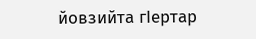йовзийта гӀертар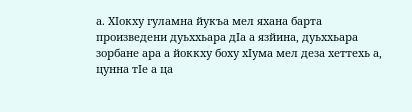а. ХӀокху гуламна йукъа мел яхана барта произведени дуьххьара дӀа а язйина, дуьххьара зорбане ара а йоккху боху хӀума мел деза хеттехь а, цунна тӀе а ца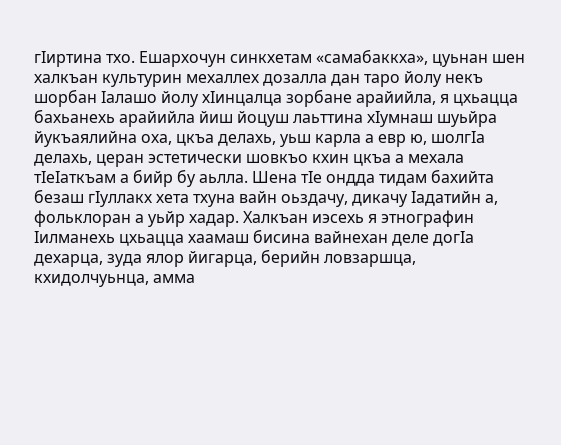гӀиртина тхо. Ешархочун синкхетам «самабаккха», цуьнан шен халкъан культурин мехаллех дозалла дан таро йолу некъ шорбан Ӏалашо йолу хӀинцалца зорбане арайийла, я цхьацца бахьанехь арайийла йиш йоцуш лаьттина хӀумнаш шуьйра йукъаялийна оха, цкъа делахь, уьш карла а евр ю, шолгӀа делахь, церан эстетически шовкъо кхин цкъа а мехала тӀеӀаткъам а бийр бу аьлла. Шена тӀе ондда тидам бахийта безаш гӀуллакх хета тхуна вайн оьздачу, дикачу Ӏадатийн а, фольклоран а уьйр хадар. Халкъан иэсехь я этнографин Ӏилманехь цхьацца хаамаш бисина вайнехан деле догӀа дехарца, зуда ялор йигарца, берийн ловзаршца, кхидолчуьнца, амма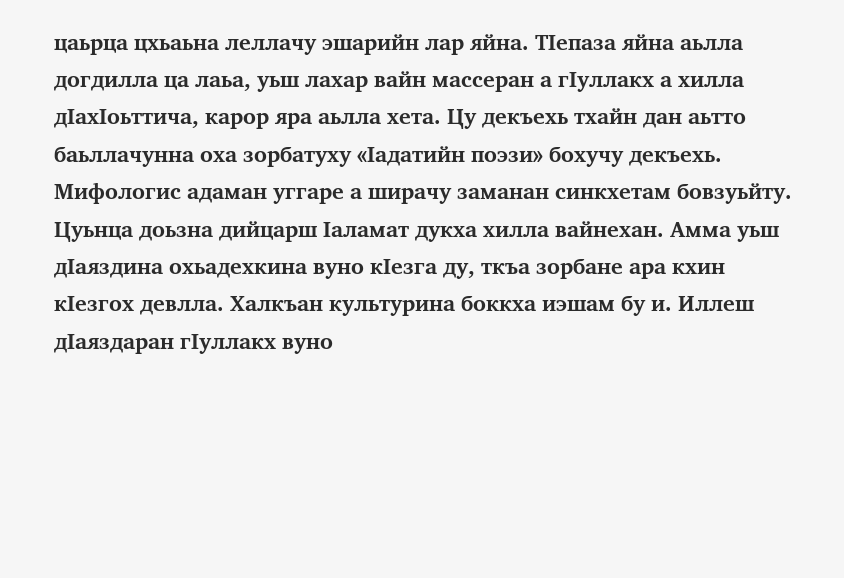цаьрца цхьаьна леллачу эшарийн лар яйна. ТӀепаза яйна аьлла догдилла ца лаьа, уьш лахар вайн массеран а гӀуллакх а хилла дӀахӀоьттича, карор яра аьлла хета. Цу декъехь тхайн дан аьтто баьллачунна оха зорбатуху «Ӏадатийн поэзи» бохучу декъехь. Мифологис адаман уггаре а ширачу заманан синкхетам бовзуьйту. Цуьнца доьзна дийцарш Ӏаламат дукха хилла вайнехан. Амма уьш дӀаяздина охьадехкина вуно кӀезга ду, ткъа зорбане ара кхин кӀезгох девлла. Халкъан культурина боккха иэшам бу и. Иллеш дӀаяздаран гӀуллакх вуно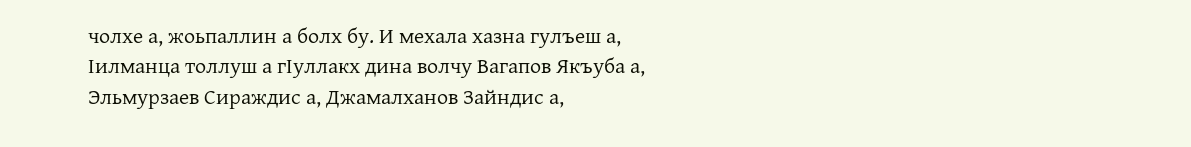чолхе а, жоьпаллин а болх бу. И мехала хазна гулъеш а, Ӏилманца толлуш а гӀуллакх дина волчу Вагапов Якъуба а, Эльмурзаев Сираждис а, Джамалханов Зайндис а,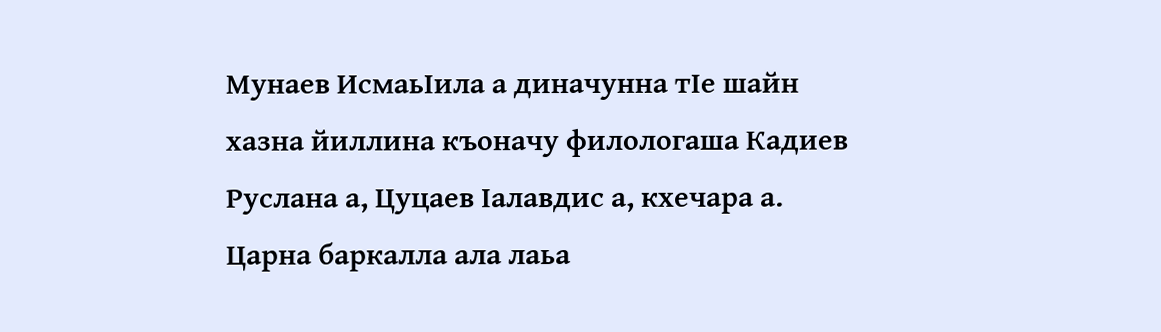Мунаев ИсмаьӀила а диначунна тӀе шайн хазна йиллина къоначу филологаша Кадиев Руслана а, Цуцаев Ӏалавдис а, кхечара а. Царна баркалла ала лаьа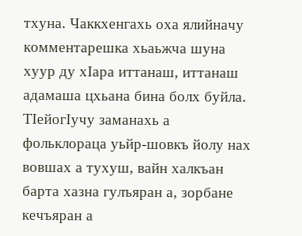тхуна. Чаккхенгахь оха ялийначу комментарешка хьаьжча шуна хуур ду хӀара иттанаш, иттанаш адамаша цхьана бина болх буйла. ТӀейогӀучу заманахь а фольклораца уьйр-шовкъ йолу нах вовшах а тухуш, вайн халкъан барта хазна гулъяран а, зорбане кечъяран а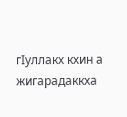гӀуллакх кхин а жигарадаккха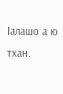Ӏалашо а ю тхан.